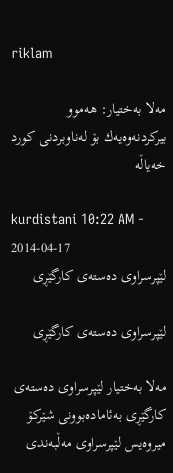riklam

مه‌لا به‌ختیار: هه‌موو بیركردنه‌وه‌یه‌ك بۆ له‌ناوبردنی كورد خه‌یاڵه‌

kurdistani 10:22 AM - 2014-04-17
لێپرسراوی ده‌سته‌ی كارگێڕی

لێپرسراوی ده‌سته‌ی كارگێڕی

مه‌لا به‌ختیار لێپرسراوی ده‌سته‌ی كارگێڕی به‌ئاماده‌بوونی شێركۆ میروه‌یس لێپرسراوی مه‌ڵبه‌ندی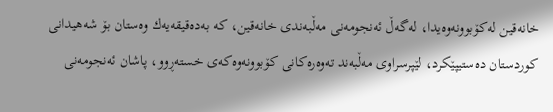خانه‌قین له‌كۆبوونه‌وه‌یدا، له‌گه‌ڵ ئه‌نجومه‌نی مه‌ڵبه‌ندی خانه‌قین، كه‌ به‌ده‌قیقه‌یه‌ك وه‌ستان بۆ شه‌هیدانی كوردستان ده‌ستیپێكرد، لێپرسراوی مه‌ڵبه‌ند ته‌وه‌ره‌كانی كۆبوونه‌وه‌كه‌ی خسته‌ڕوو، پاشان ئه‌نجومه‌نی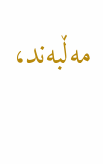مه‌ڵبه‌ند،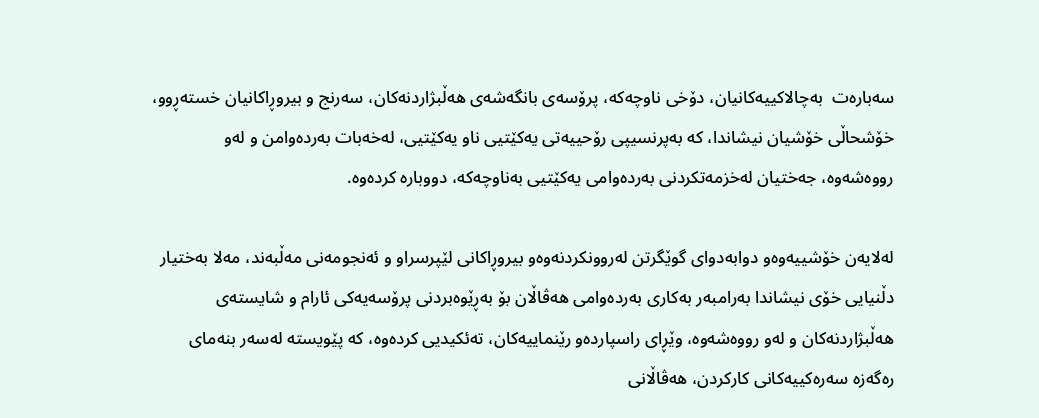سه‌باره‌ت  به‌چالاكییه‌كانیان، دۆخی ناوچه‌كه‌، پرۆسه‌ی بانگه‌شه‌ی هه‌ڵبژاردنه‌كان، سه‌رنج و بیروڕاكانیان خسته‌ڕوو، خۆشحاڵی خۆشیان نیشاندا، كه‌ به‌پرنسیپی رۆحییه‌تی یه‌كێتیی ناو یه‌كێتیی، له‌خه‌بات به‌رده‌وامن و له‌و رووه‌شه‌وه‌، جه‌ختیان له‌خزمه‌تكردنی به‌رده‌وامی یه‌كێتیی به‌ناوچه‌كه‌، دووباره‌ كرده‌وه‌.

له‌لایه‌ن خۆشییه‌وه‌و دوابه‌دوای گوێگرتن له‌روونكردنه‌وه‌و بیروڕاكانی لێپرسراو و ئه‌نجومه‌نی مه‌ڵبه‌ند، مه‌لا به‌ختیار دڵنیایی خۆی نیشاندا به‌رامبه‌ر به‌كاری به‌رده‌وامی هه‌ڤاڵان بۆ به‌ڕێوه‌بردنی پرۆسه‌یه‌كی ئارام و شایسته‌ی هه‌ڵبژاردنه‌كان و له‌و رووه‌شه‌وه‌، وێڕای راسپارده‌و رێنماییه‌كان، ته‌ئكیدیی كرده‌وه‌، كه‌ پێویسته‌ له‌سه‌ر بنه‌مای ره‌گه‌زه‌ سه‌ره‌كییه‌كانی كاركردن، هه‌ڤاڵانی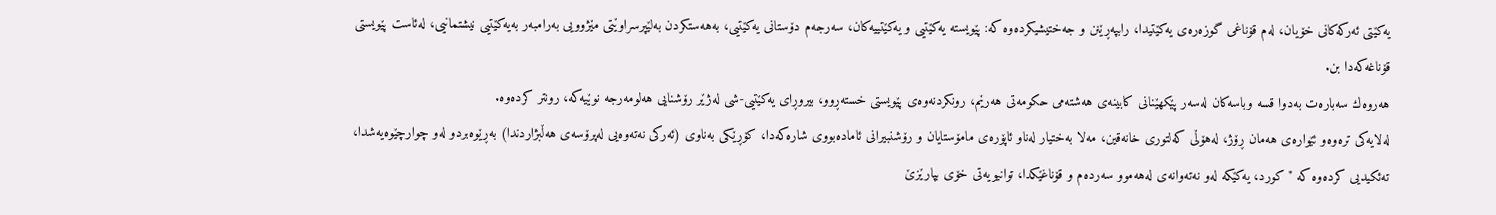یه‌كێتی ئه‌ركه‌كانی خۆیان، له‌م قۆناغی گوزه‌ره‌ی یه‌كێتیدا، رابپه‌ڕێنن و جه‌ختیشیكرده‌وه‌ كه‌: پێویسته‌ یه‌كێتیی و یه‌كێتییه‌كان، سه‌رجه‌م دۆستانی یه‌كێتیی، به‌هه‌ستكردن به‌لێپرسراوێتی مێژوویی به‌رامبه‌ر به‌یه‌كێتیی نیشتمانیی، له‌ئاست پێویستی قۆناغه‌كه‌دا بن.
هه‌روه‌ك سه‌باره‌ت به‌دوا قسه‌ وباسه‌كان له‌سه‌ر پێكهێنانی كابینه‌ی هه‌شته‌می حكومه‌تی هه‌رێم، رونكردنه‌وه‌ی پێویستی خسته‌ڕوو، بیروڕای یه‌كێتیی-شی له‌ژێر رۆشنایی هه‌لومه‌رجه‌ نوێیه‌كه‌، رونتر كرده‌وه‌.
له‌لایه‌كی تره‌وه‌و ئێواره‌ی هه‌مان ڕۆژ، له‌هۆڵی كه‌لتوری خانه‌قین، مه‌لا به‌ختیار له‌ناو ئاپۆره‌ی مامۆستایان و رۆشنبیرانی ئاماده‌بووی شاره‌كه‌دا، كۆڕێكی به‌ناوی (ئه‌ركی نه‌ته‌وه‌یی له‌پرۆسه‌ی هه‌ڵبژاردندا) به‌ڕێوه‌بردو له‌و چوارچێوه‌یه‌شدا، ته‌ئكیدیی كرده‌وه‌ كه‌ "كورد، یه‌كێكه‌ له‌و نه‌ته‌وانه‌ی له‌هه‌موو سه‌رده‌م و قۆناغێكدا، توانیویه‌تی خۆی بپارێزێ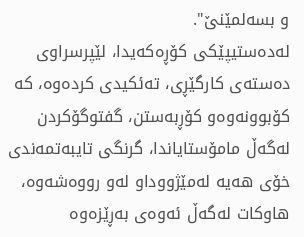و بسه‌لمێنێ".
له‌ده‌ستیپێكی كۆڕه‌كه‌یدا، لێپرسراوی ده‌سته‌ی كارگێڕی، ته‌ئكیدی كرده‌وه‌، كه‌ كۆبوونه‌وه‌و كۆڕبه‌ستن، گفتوگۆكردن له‌گه‌ڵ مامۆستایاندا، گرنگی تایبه‌تمه‌ندی خۆی هه‌یه‌ له‌مێژووداو له‌و رووه‌شه‌وه‌،  هاوكات له‌گه‌ڵ ئه‌وه‌ی به‌ڕێزه‌وه‌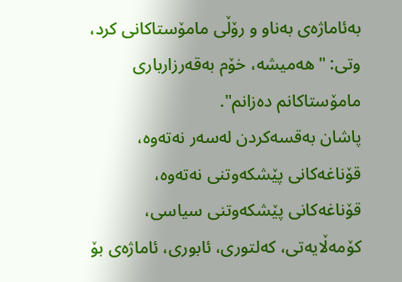به‌ئاماژه‌ی به‌ناو و رۆڵی مامۆستاكانی كرد، وتی: "هه‌میشه‌، خۆم به‌قه‌رزارباری مامۆستاكانم ده‌زانم".
پاشان به‌قسه‌كردن له‌سه‌ر نه‌ته‌وه‌، قۆناغه‌كانی پێشكه‌وتنی نه‌ته‌وه‌، قۆناغه‌كانی پێشكه‌وتنی سیاسی، كۆمه‌ڵایه‌تی، كه‌لتوری، ئابوری، ئاماژه‌ی بۆ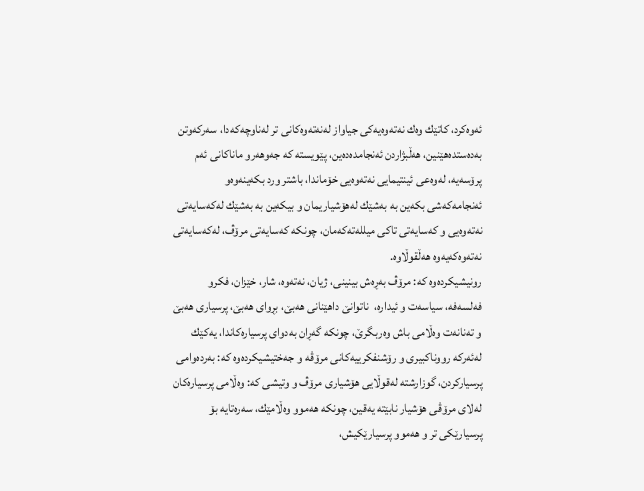ئه‌وه‌كرد، كاتێك وه‌ك نه‌ته‌وه‌یه‌كی جیاواز له‌نه‌ته‌وه‌كانی تر له‌ناوچه‌كه‌دا، سه‌ركه‌وتن به‌ده‌ستده‌هێنین، هه‌ڵبژاردن ئه‌نجامده‌ده‌ین، پێویسته‌ كه‌ جه‌وهه‌رو ماناكانی ئه‌م پرۆسه‌یه‌، له‌وه‌عی ئینتیمایی نه‌ته‌وه‌یی خۆماندا، باشتر ورد بكه‌ینه‌وه‌و ئه‌نجامه‌كه‌شی بكه‌ین به‌ به‌شێك له‌هۆشیاریمان و بیكه‌ین به‌ به‌شێك له‌كه‌سایه‌تی نه‌ته‌وه‌یی و كه‌سایه‌تی تاكی میلله‌ته‌كه‌مان، چونكه‌ كه‌سایه‌تی مرۆڤ، له‌كه‌سایه‌تی نه‌ته‌وه‌كه‌یه‌وه‌ هه‌ڵقوڵاوه‌.
رونیشیكرده‌وه‌ كه‌: مرۆڤ به‌ڕه‌ش بینینی، ژیان، نه‌ته‌وه‌، شار، خێزان، فكرو فه‌لسه‌فه‌، سیاسه‌ت و ئیداره‌،  ناتوانێ داهێنانی هه‌بێ، بڕوای هه‌بێ، پرسیاری هه‌بێ و ته‌نانه‌ت وه‌ڵامی باش وه‌ربگرێ، چونكه‌ گه‌ڕان به‌دوای پرسیاره‌كاندا، یه‌كێك له‌ئه‌ركه‌ رووناكبیری و رۆشنفكرییه‌كانی مرۆڤه‌ و جه‌ختیشیكرده‌وه‌ كه‌: به‌رده‌وامی پرسیاركردن، گوزارشته‌ له‌قوڵایی هۆشیاری مرۆڤ و وتیشی كه‌: وه‌ڵامی پرسیاره‌كان له‌لای مرۆڤی هۆشیار نابێته‌ یه‌قین، چونكه‌ هه‌موو وه‌ڵامێك، سه‌ره‌تایه‌ بۆ پرسیارێكی تر و هه‌موو پرسیارێكیش،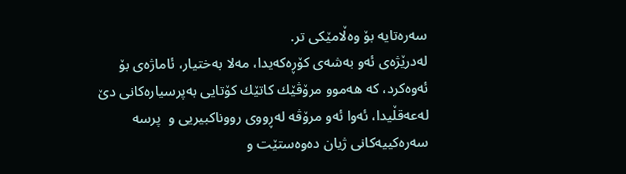سه‌ره‌تایه‌ بۆ وه‌ڵامێكی تر.
له‌درێژه‌ی ئه‌و به‌شه‌ی كۆڕه‌كه‌یدا، مه‌لا به‌ختیار، ئاماژه‌ی بۆ ئه‌وه‌كرد، كه‌ هه‌موو مرۆڤێك كاتێك كۆتایی به‌پرسیاره‌كانی دێ له‌عه‌قڵیدا، ئه‌وا ئه‌و مرۆڤه‌ له‌ڕووی رووناكبیریی و  پرسه‌ سه‌ره‌كییه‌كانی ژیان ده‌وه‌ستێت و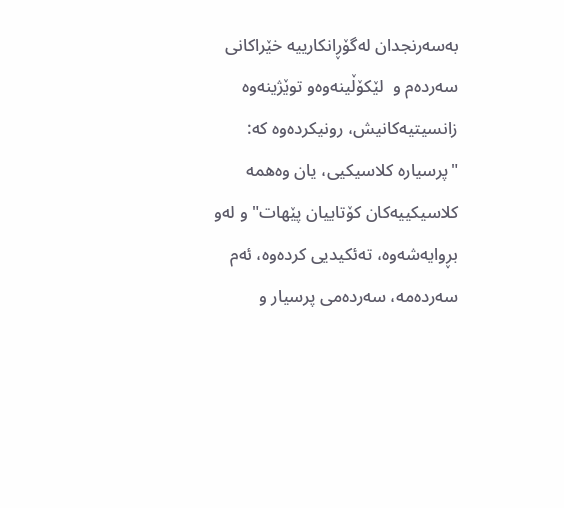به‌سه‌رنجدان له‌گۆڕانكارییه‌ خێراكانی سه‌رده‌م و  لێكۆڵینه‌وه‌و توێژینه‌وه‌ زانسیتیه‌كانیش، رونیكرده‌وه‌ كه‌: "پرسیاره‌ كلاسیكیی، یان وه‌همه‌ كلاسیكییه‌كان كۆتاییان پێهات" و له‌و بڕوایه‌شه‌وه‌، ته‌ئكیدیی كرده‌وه‌، ئه‌م سه‌رده‌مه‌، سه‌رده‌می پرسیار و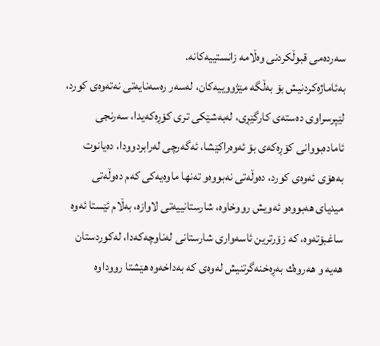سه‌رده‌می قبوڵكردنی وه‌ڵامه‌ زانستییه‌كانه‌.
به‌ئاماژه‌كردنیش بۆ به‌ڵگه‌ مێژووییه‌كان، له‌سه‌ر ره‌سه‌نایه‌تی نه‌ته‌وه‌ی كورد، لێپرسراوی ده‌سته‌ی كارگێڕی، له‌به‌شێكی تری كۆڕه‌كه‌یدا، سه‌رنجی ئاماده‌بووانی كۆڕه‌كه‌ی بۆ ئه‌وه‌راكێشا، ئه‌گه‌رچی له‌رابردوودا، ده‌یانوت به‌هۆی ئه‌وه‌ی كورد، ده‌وڵه‌تی نه‌بووه‌و ته‌نها ماوه‌یه‌كی كه‌م ده‌وڵه‌تی میدیای هه‌بووه‌و ئه‌ویش رووخاوه‌، شارستانییه‌تی لاوازه‌، به‌ڵام ئێستا ئه‌وه‌ ساغبۆته‌وه‌، كه‌ زۆرترین ئاسه‌واری شارستانی له‌ناوچه‌كه‌دا، له‌كوردستان هه‌یه‌ و هه‌روه‌ك به‌ڕه‌خنه‌گرتنیش له‌وه‌ی كه‌ به‌داخه‌وه‌ هێشتا رووداوه‌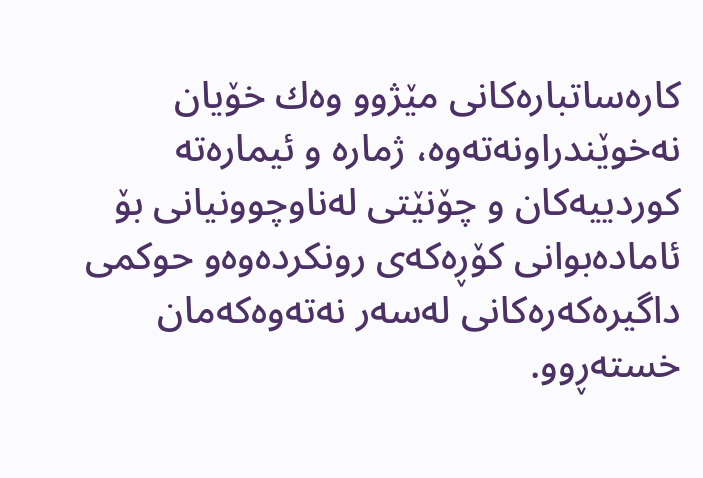كاره‌ساتباره‌كانی مێژوو وه‌ك خۆیان نه‌خوێندراونه‌ته‌وه‌، ژماره‌ و ئیماره‌ته‌ كوردییه‌كان و چۆنێتی له‌ناوچوونیانی بۆ ئاماده‌بوانی كۆڕه‌كه‌ی رونكرده‌وه‌و حوكمی داگیره‌كه‌ره‌كانی له‌سه‌ر نه‌ته‌وه‌كه‌مان خسته‌ڕوو.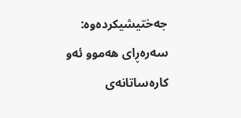جه‌ختیشیكرده‌وه‌: سه‌ره‌ڕای هه‌موو ئه‌و كاره‌ساتانه‌ی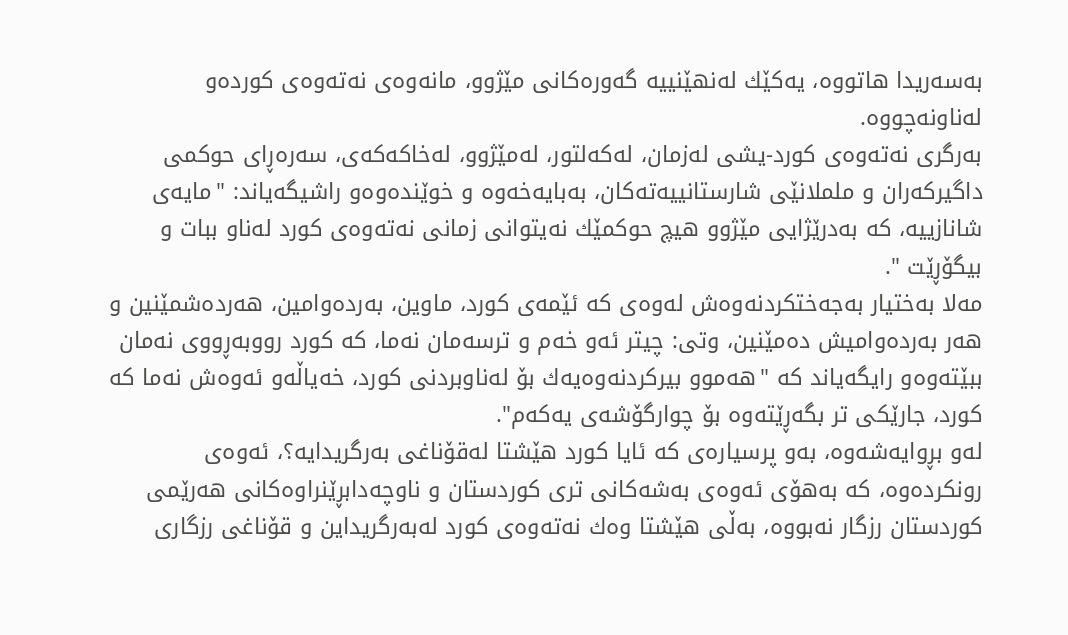به‌سه‌ریدا هاتووه‌، یه‌كێك له‌نهێنییه‌ گه‌وره‌كانی مێژوو، مانه‌وه‌ی نه‌ته‌وه‌ی كورده‌و له‌ناونه‌چووه‌.
به‌رگری نه‌ته‌وه‌ی كورد-یشی له‌زمان، له‌كه‌لتور، له‌مێژوو، له‌خاكه‌كه‌ی، سه‌ره‌ڕای حوكمی داگیركه‌ران و ململانێی شارستانییه‌ته‌كان، به‌بایه‌خه‌وه‌ و خوێنده‌وه‌و راشیگه‌یاند: "مایه‌ی شانازییه‌، كه‌ به‌درێژایی مێژوو هیچ حوكمێك نه‌یتوانی زمانی نه‌ته‌وه‌ی كورد له‌ناو ببات و بیگۆڕێت ".
مه‌لا به‌ختیار به‌جه‌ختكردنه‌وه‌ش له‌وه‌ی كه‌ ئێمه‌ی كورد، ماوین، به‌رده‌وامین، هه‌رده‌شمێنین و هه‌ر به‌رده‌وامیش ده‌مێنین، وتی: چیتر ئه‌و خه‌م و ترسه‌مان نه‌ما، كه‌ كورد رووبه‌ڕووی نه‌مان ببێته‌وه‌و رایگه‌یاند كه‌ "هه‌موو بیركردنه‌وه‌یه‌ك بۆ له‌ناوبردنی كورد، خه‌یاڵه‌و ئه‌وه‌ش نه‌ما كه‌ كورد، جارێكی تر بگه‌ڕێته‌وه‌ بۆ چوارگۆشه‌ی یه‌كه‌م".
له‌و بڕوایه‌شه‌وه‌، به‌و پرسیاره‌ی كه‌ ئایا كورد هێشتا له‌قۆناغی به‌رگریدایه‌؟، ئه‌وه‌ی رونكرده‌وه‌، كه‌ به‌هۆی ئه‌وه‌ی به‌شه‌كانی تری كوردستان و ناوچه‌دابڕێنراوه‌كانی هه‌رێمی كوردستان رزگار نه‌بووه‌، به‌ڵی هێشتا وه‌ك نه‌ته‌وه‌ی كورد له‌به‌رگریداین و قۆناغی رزگاری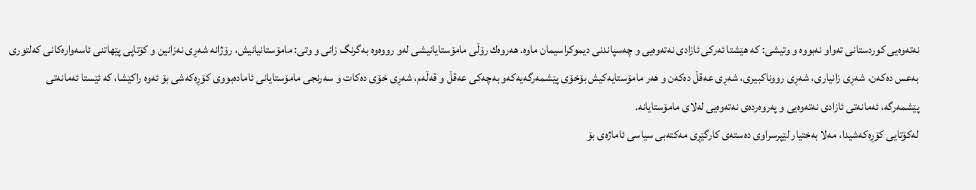نه‌ته‌وه‌یی كوردستانی ته‌واو نه‌بووه‌ و وتیشی: كه‌ هێشتا ئه‌ركی ئازادی نه‌ته‌وه‌یی و چه‌سپاندنی دیموكراسیمان ماوه‌. هه‌روه‌ك رۆڵی مامۆستایانیشی له‌و رووه‌وه‌ به‌گرنگ زانی و وتی: مامۆستانیانیش، رۆژانه‌ شه‌ڕی نه‌زانین و كۆتاپی پێهاتنی ئاسه‌واره‌كانی كه‌لتوری به‌عس ده‌كه‌ن، شه‌ڕی زانیاری، شه‌ڕی رووناكبیری، شه‌ڕی عه‌قڵ ده‌كه‌ن و هه‌ر مامۆستایه‌كیش بۆخۆی پێشمه‌رگه‌یه‌كه‌و به‌چه‌كی عه‌قڵ و قه‌ڵه‌م، شه‌ڕی خۆی ده‌كات و سه‌رنجی مامۆستایانی ئاماده‌بووی كۆڕه‌كه‌شی بۆ ئه‌وه‌ راكێشا، كه‌ ئێستا ئه‌مانه‌تی پێشمه‌رگه‌، ئه‌مانه‌تی ئازادی نه‌ته‌وه‌یی و په‌روه‌رده‌ی نه‌ته‌وه‌یی له‌لای مامۆستایانه‌.
له‌كۆتایی كۆڕه‌كه‌شیدا، مه‌لا به‌ختیار لێپرسراوی ده‌سته‌ی كارگێڕی مه‌كته‌بی سیاسی ئاماژه‌ی بۆ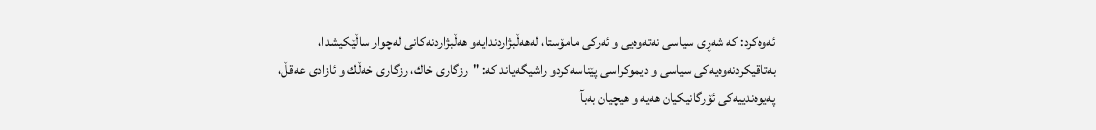ئه‌وه‌كرد: كه‌ شه‌ڕی سیاسی نه‌ته‌وه‌یی و ئه‌ركی مامۆستا، له‌هه‌ڵبژاردندایه‌و هه‌ڵبژاردنه‌كانی له‌چوار ساڵێكیشدا، به‌تاقیكردنه‌وه‌یه‌كی سیاسی و دیموكراسی پێناسه‌كردو راشیگه‌یاند كه‌: "رزگاری خاك، رزگاری خه‌ڵك و ئازادی عه‌قڵ، په‌یوه‌ندییه‌كی ئۆرگانیكیان هه‌یه‌ و هیچیان به‌بآ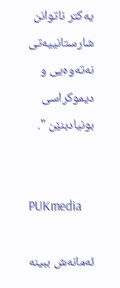یه‌كتر ناتوانن شارستانییه‌تی نه‌ته‌وه‌یی و دیموكراسی بونیادبنێن ".


PUKmedia

ئەمانەش ببینە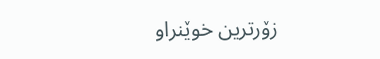زۆرترین خوێنراو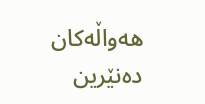هەواڵەکان دەنێرین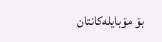بۆ مۆبایلەکانتان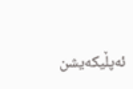ئەپڵیکەیشن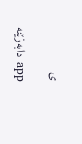ی

app دابەزێنە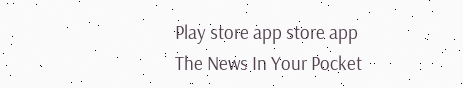Play store app store app
The News In Your Pocket